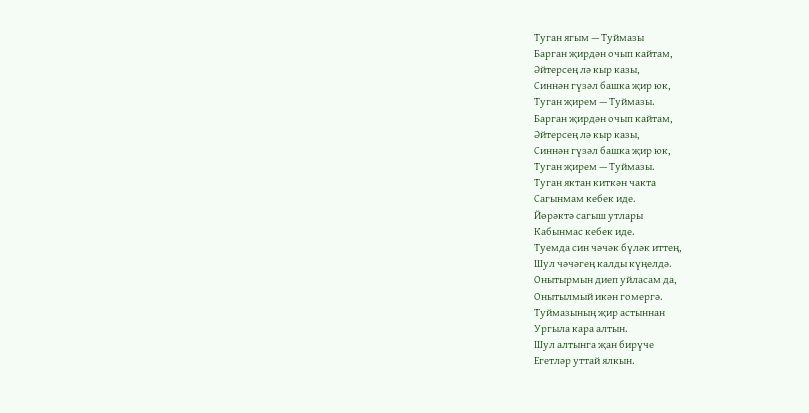Туган ягым — Туймазы
Барган җирдән очып кайтам,
Әйтерсең лә кыр казы,
Синнән гүзәл башка җир юк,
Туган җирем — Туймазы.
Барган җирдән очып кайтам,
Әйтерсең лә кыр казы,
Синнән гүзәл башка җир юк,
Туган җирем — Туймазы.
Туган яктан киткән чакта
Сагынмам кебек иде.
Йөрәктә сагыш утлары
Кабынмас кебек иде.
Туемда син чәчәк бүләк иттең,
Шул чәчәгең калды күңелдә.
Онытырмын диеп уйласам да,
Онытылмый икән гомергә.
Туймазының җир астыннан
Ургыла кара алтын.
Шул алтынга җан бирүче
Егетләр уттай ялкын.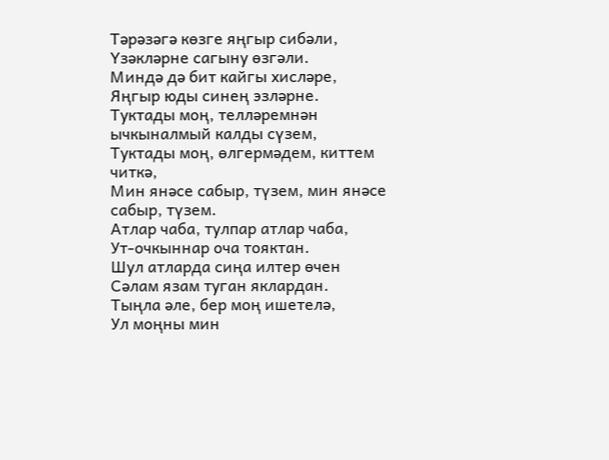Тәрәзәгә көзге яңгыр сибәли,
Үзәкләрне сагыну өзгәли.
Миндә дә бит кайгы хисләре,
Яңгыр юды синең эзләрне.
Туктады моң, телләремнән ычкыналмый калды сүзем,
Туктады моң, өлгермәдем, киттем читкә,
Мин янәсе сабыр, түзем, мин янәсе сабыр, түзем.
Атлар чаба, тулпар атлар чаба,
Ут-очкыннар оча тояктан.
Шул атларда сиңа илтер өчен
Сәлам язам туган яклардан.
Тыңла әле, бер моң ишетелә,
Ул моңны мин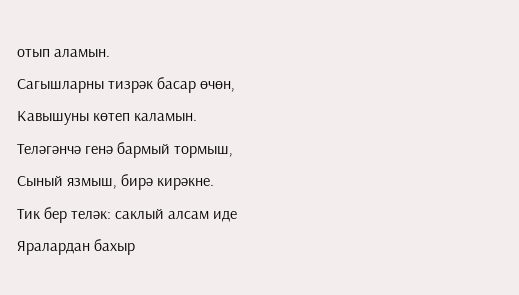отып аламын.
Сагышларны тизрәк басар өчөн,
Кавышуны көтеп каламын.
Теләгәнчә генә бармый тормыш,
Сыный язмыш, бирә кирәкне.
Тик бер теләк: саклый алсам иде
Яралардан бахыр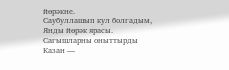йөрәкне.
Саубуллашып кул болгадым,
Янды йөрәк ярасы.
Сагышларны оныттырды
Казан —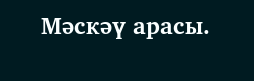Мәскәү арасы.